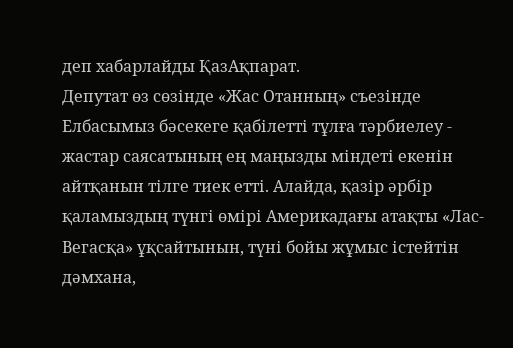деп хабарлайды ҚазАқпарат.
Депутат өз сөзінде «Жас Отанның» съезінде Елбасымыз бәсекеге қабілетті тұлға тәрбиелеу - жастар саясатының ең маңызды міндеті екенін айтқанын тілге тиек етті. Алайда, қазір әрбір қаламыздың түнгі өмірі Америкадағы атақты «Лас-Вегасқа» ұқсайтынын, түні бойы жұмыс істейтін дәмхана,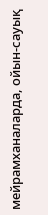мейрамханаларда, ойын-сауық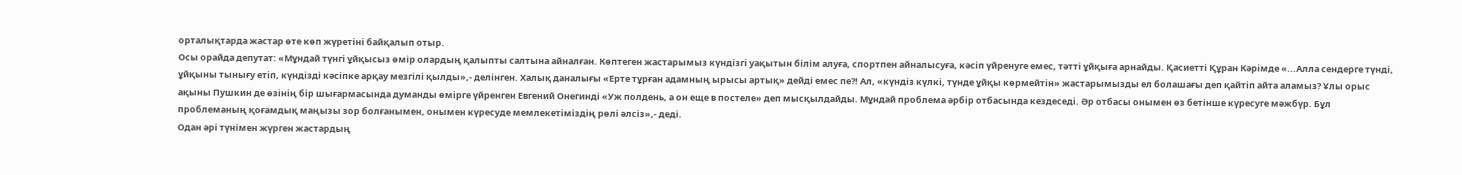орталықтарда жастар өте көп жүретіні байқалып отыр.
Осы орайда депутат: «Мұндай түнгі ұйқысыз өмір олардың қалыпты салтына айналған. Көптеген жастарымыз күндізгі уақытын білім алуға, спортпен айналысуға, кәсіп үйренуге емес, тәтті ұйқыға арнайды. Қасиетті Құран Кәрімде «...Алла сендерге түнді, ұйқыны тынығу етіп, күндізді кәсіпке арқау мезгілі қылды»,- делінген. Халық даналығы «Ерте тұрған адамның ырысы артық» дейді емес пе?! Ал, «күндіз күлкі, түнде ұйқы көрмейтін» жастарымызды ел болашағы деп қайтіп айта аламыз? Ұлы орыс ақыны Пушкин де өзінің бір шығармасында думанды өмірге үйренген Евгений Онегинді «Уж полдень, а он еще в постеле» деп мысқылдайды. Мұндай проблема әрбір отбасында кездеседі. Әр отбасы онымен өз бетінше күресуге мәжбүр. Бұл проблеманың қоғамдық маңызы зор болғанымен, онымен күресуде мемлекетіміздің рөлі әлсіз»,- деді.
Одан әрі түнімен жүрген жастардың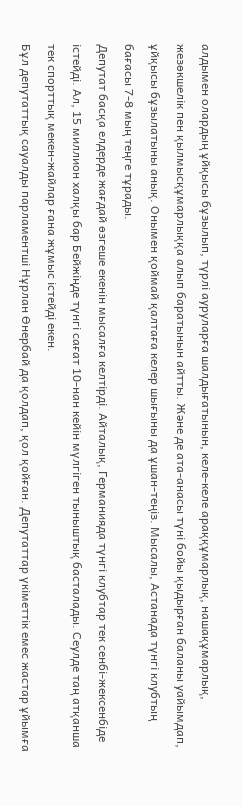алдымен олардың ұйқысы бұзылып, түрлі ауруларға шалдығатынын, келе-келе араққұмарлық, нашақұмарлық, жезөкшелік пен қылмысқұмарлыққа алып баратынын айтты. Және де ата-анасы түні бойы қыдырған баланы уайымдап, ұйқысы бұзылатыны анық. Онымен қоймай қалтаға келер шығыны да ұшан-теңіз. Мысалы, Астанада түнгі клубтың бағасы 7-8 мың теңге тұрады.
Депутат басқа елдерде жағдай өзгеше екенін мысалға келтірді. Айталық, Германияда түнгі клубтар тек сенбі-жексенбіде істейді. Ал, 15 миллион халқы бар Бейжіңде түнгі сағат 10-нан кейін мүлгіген тыныштық басталады. Сеулде таң атқанша тек спорттық мекен-жайлар ғана жұмыс істейді екен.
Бұл депутаттық сауалды парламентші Нұрлан Өнербай да қолдап, қол қойған. Депутаттар үкіметтік емес жастар ұйымға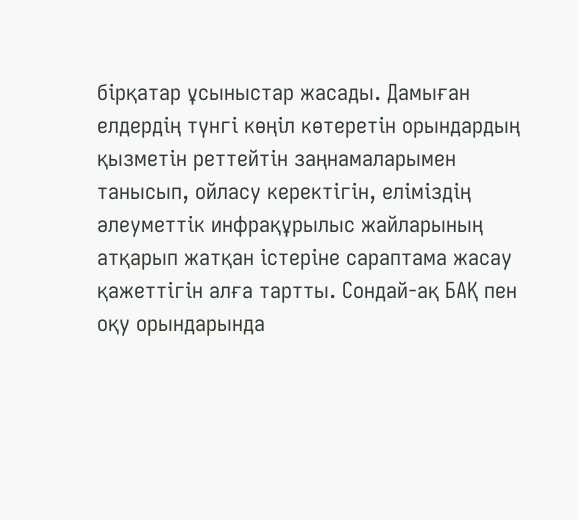бірқатар ұсыныстар жасады. Дамыған елдердің түнгі көңіл көтеретін орындардың қызметін реттейтін заңнамаларымен танысып, ойласу керектігін, еліміздің әлеуметтік инфрақұрылыс жайларының атқарып жатқан істеріне сараптама жасау қажеттігін алға тартты. Сондай-ақ БАҚ пен оқу орындарында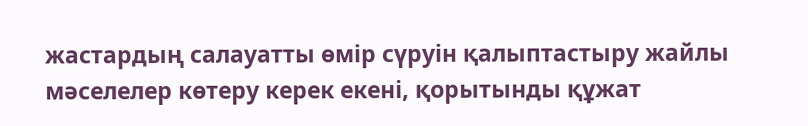жастардың салауатты өмір сүруін қалыптастыру жайлы мәселелер көтеру керек екені, қорытынды құжат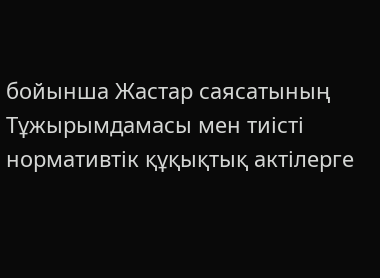бойынша Жастар саясатының Тұжырымдамасы мен тиісті нормативтік құқықтық актілерге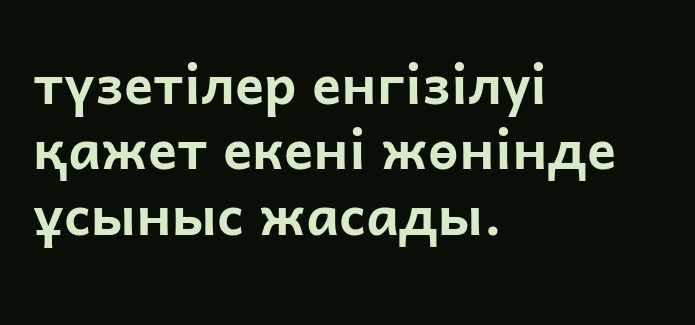түзетілер енгізілуі қажет екені жөнінде ұсыныс жасады.